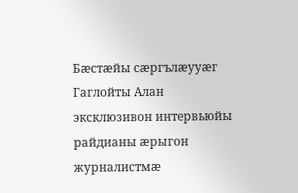Бӕстӕйы сæргълæууæг Гаглойты Алан эксклюзивон интервьюйы райдианы æрыгон журналистмæ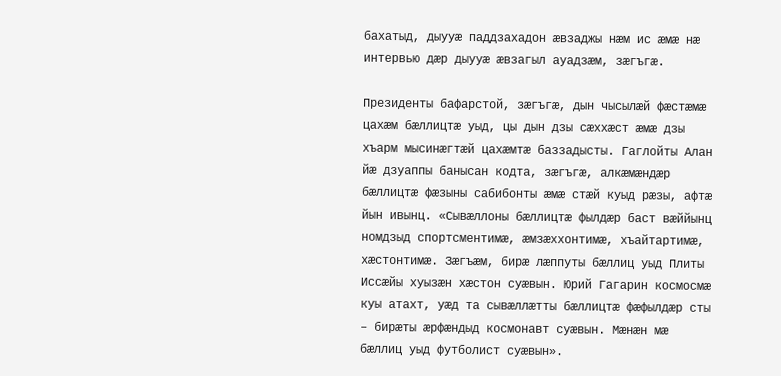бахатыд, дыууӕ паддзахадон ӕвзаджы нæм ис ӕмӕ нӕ интервью дӕр дыууӕ ӕвзагыл ауадзӕм, зӕгъгӕ.

Президенты бафарстой, зӕгъгӕ, дын чысылӕй фӕстӕмӕ цахӕм бӕллицтӕ уыд, цы дын дзы сӕххӕст ӕмӕ дзы хъарм мысинӕгтӕй цахӕмтӕ баззадысты. Гаглойты Алан йӕ дзуаппы банысан кодта, зӕгъгӕ, алкӕмӕндӕр бӕллицтӕ фӕзыны сабибонты ӕмӕ стӕй куыд рӕзы, афтӕ йын ивынц. «Сывӕллоны бӕллицтӕ фылдӕр баст вӕййынц номдзыд спортсментимӕ, ӕмзӕххонтимӕ, хъайтартимӕ, хӕстонтимӕ. Зӕгъӕм, бирӕ лӕппуты бӕллиц уыд Плиты Иссӕйы хуызӕн хӕстон суӕвын. Юрий Гагарин космосмӕ куы атахт, уӕд та сывӕллӕтты бӕллицтӕ фӕфылдӕр сты – бирӕты ӕрфӕндыд космонавт суӕвын. Мӕнӕн мӕ бӕллиц уыд футболист суӕвын».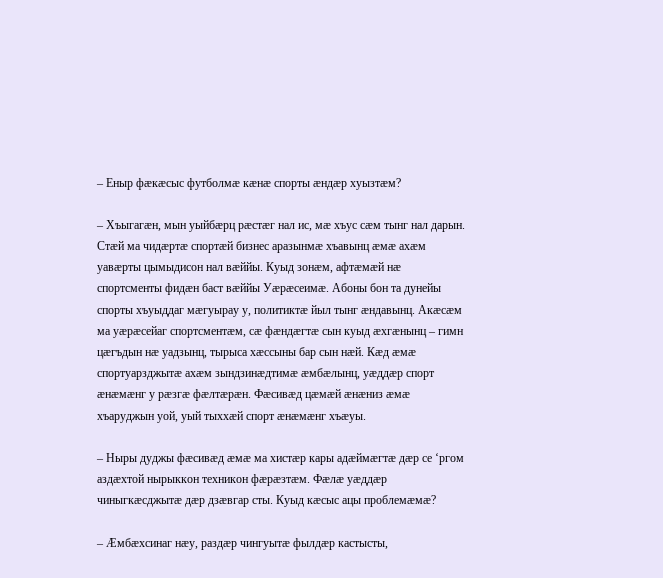– Еныр фӕкӕсыс футболмӕ кӕнӕ спорты ӕндӕр хуызтӕм?

– Хъыгагӕн, мын уыйбӕрц рӕстӕг нал ис, мӕ хъус сӕм тынг нал дарын. Стӕй ма чидӕртӕ спортӕй бизнес аразынмӕ хъавынц ӕмӕ ахӕм уавӕрты цымыдисон нал вӕййы. Куыд зонӕм, афтӕмӕй нӕ спортсменты фидӕн баст вӕййы Уӕрӕсеимӕ. Абоны бон та дунейы спорты хъуыддаг мӕгуырау у, политиктӕ йыл тынг æндавынц. Акӕсӕм ма уӕрӕсейаг спортсментӕм, сӕ фӕндӕгтӕ сын куыд ӕхгӕнынц – гимн цӕгъдын нӕ уадзынц, тырыса хӕссыны бар сын нӕй. Кӕд ӕмӕ спортуарзджытӕ ахӕм зындзинӕдтимӕ ӕмбӕлынц, уӕддӕр спорт ӕнӕмӕнг у рӕзгӕ фӕлтӕрӕн. Фӕсивӕд цӕмӕй ӕнӕниз ӕмӕ хъаруджын уой, уый тыххӕй спорт ӕнӕмӕнг хъæуы.

– Ныры дуджы фӕсивӕд ӕмӕ ма хистӕр кары адæймӕгтӕ дæр се ‘ргом аздӕхтой нырыккон техникон фӕрӕзтӕм. Фӕлӕ уӕддӕр чиныгкӕсджытӕ дӕр дзӕвгар сты. Куыд кӕсыс ацы проблемӕмӕ?

– Ӕмбӕхсинаг нӕу, раздӕр чингуытӕ фылдӕр кастысты,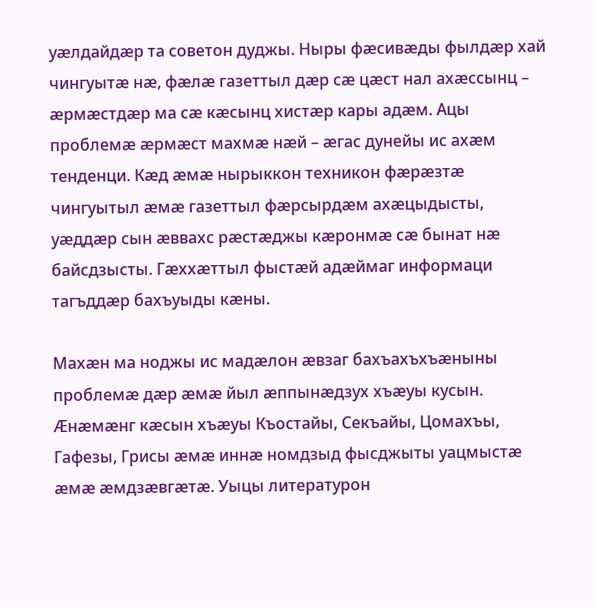уӕлдайдӕр та советон дуджы. Ныры фӕсивӕды фылдӕр хай чингуытӕ нӕ, фӕлӕ газеттыл дӕр сӕ цӕст нал ахӕссынц – ӕрмӕстдӕр ма сӕ кӕсынц хистӕр кары адӕм. Ацы проблемӕ ӕрмӕст махмӕ нӕй – ӕгас дунейы ис ахӕм тенденци. Кӕд ӕмӕ нырыккон техникон фӕрӕзтӕ чингуытыл ӕмӕ газеттыл фӕрсырдӕм ахӕцыдысты, уӕддӕр сын ӕввахс рӕстӕджы кӕронмӕ сӕ бынат нӕ байсдзысты. Гӕххӕттыл фыстӕй адӕймаг информаци тагъддӕр бахъуыды кӕны.

Махӕн ма ноджы ис мадӕлон ӕвзаг бахъахъхъӕныны проблемӕ дӕр ӕмӕ йыл ӕппынӕдзух хъӕуы кусын. Ӕнӕмӕнг кӕсын хъӕуы Къостайы, Секъайы, Цомахъы, Гафезы, Грисы ӕмӕ иннӕ номдзыд фысджыты уацмыстӕ ӕмӕ ӕмдзӕвгӕтӕ. Уыцы литературон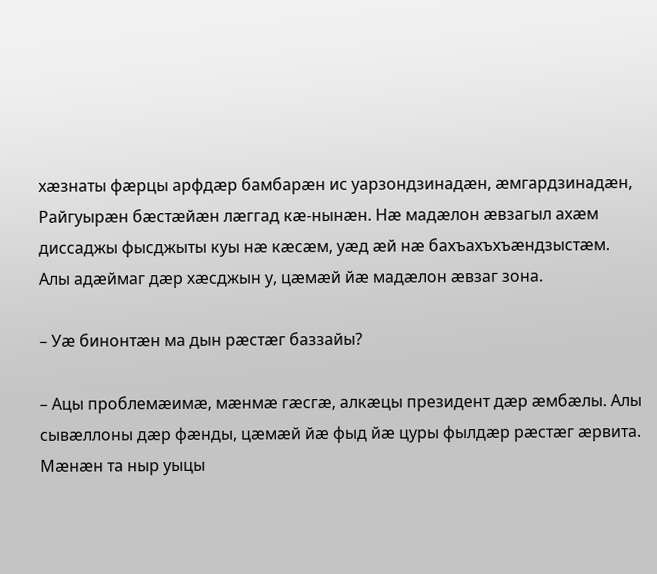хӕзнаты фӕрцы арфдӕр бамбарӕн ис уарзондзинадӕн, ӕмгардзинадӕн, Райгуырӕн бӕстӕйӕн лӕггад кӕ-нынӕн. Нӕ мадӕлон ӕвзагыл ахӕм диссаджы фысджыты куы нӕ кӕсӕм, уӕд ӕй нӕ бахъахъхъӕндзыстӕм. Алы адӕймаг дӕр хӕсджын у, цӕмӕй йӕ мадӕлон ӕвзаг зона.

– Уӕ бинонтӕн ма дын рӕстӕг баззайы?

– Ацы проблемӕимӕ, мӕнмӕ гӕсгӕ, алкӕцы президент дӕр ӕмбӕлы. Алы сывӕллоны дӕр фӕнды, цӕмӕй йӕ фыд йӕ цуры фылдӕр рӕстӕг ӕрвита. Мӕнӕн та ныр уыцы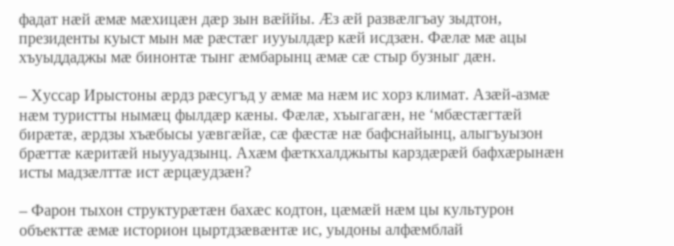фадат нӕй ӕмӕ мӕхицӕн дӕр зын вӕййы. Ӕз ӕй развӕлгъау зыдтон, президенты куыст мын мӕ рӕстӕг иууылдӕр кӕй исдзӕн. Фӕлӕ мӕ ацы хъуыддаджы мӕ бинонтӕ тынг ӕмбарынц ӕмӕ сӕ стыр бузныг дӕн.

– Хуссар Ирыстоны ӕрдз рӕсугъд у ӕмӕ ма нӕм ис хорз климат. Азӕй-азмӕ нӕм туристты нымӕц фылдӕр кӕны. Фӕлӕ, хъыгагӕн, не ‘мбӕстӕгтӕй бирӕтӕ, ӕрдзы хъӕбысы уӕвгӕйӕ, сӕ фӕстӕ нӕ бафснайынц, алыгъуызон брӕттӕ кӕритӕй ныууадзынц. Ахӕм фӕткхалджыты карздӕрӕй бафхӕрынӕн исты мадзӕлттӕ ист ӕрцӕудзӕн?

– Фарон тыхон структурӕтæн бахӕс кодтон, цӕмӕй нӕм цы культурон объекттӕ ӕмӕ историон цыртдзӕвӕнтӕ ис, уыдоны алфæмблай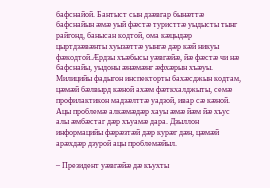бафснайой. Бантыст сын дзӕвгар бынӕттӕ бафснайын ӕмӕ уый фӕстӕ туристтӕ уыдысты тынг райгонд, банысан кодтой, ома кӕцыдӕр цыртдзӕвӕнты хуызӕттӕ уынгӕ дӕр кӕй никуы фӕкодтой.Ӕрдзы хъӕбысы уӕвгӕйӕ, йӕ фӕстӕ чи нӕ бафснайы, уыдоны ӕнӕмӕнг ӕфхӕрын хъӕуы. Милицийы фадыгон инспекторты бахӕсджын кодтам, цӕмӕй бӕлвырд кӕной ахӕм фӕткхалджыты, семӕ профилактикон мадзӕлттӕ уадзой, ивар сӕ кӕной. Ацы проблемӕ алкӕмӕдӕр хауы ӕмӕ йӕм йӕ хъус алы ӕмбӕстаг дӕр хъуамӕ дара. Дзыллон информацийы фӕрӕзтӕй дӕр курӕг дӕн, цӕмӕй арӕхдӕр дзурой ацы проблемӕйыл.

– Президент уӕвгӕйӕ дӕ къухты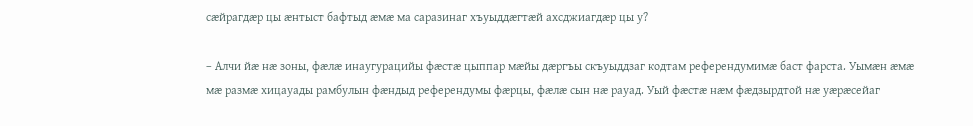сӕйрагдӕр цы ӕнтыст бафтыд ӕмӕ ма саразинаг хъуыддӕгтӕй ахсджиагдӕр цы у?

– Алчи йӕ нӕ зоны, фӕлӕ инаугурацийы фӕстӕ цыппар мӕйы дӕргъы скъуыддзаг кодтам референдумимӕ баст фарста. Уымӕн ӕмӕ мӕ размӕ хицауады рамбулын фӕндыд референдумы фӕрцы, фӕлӕ сын нӕ рауад. Уый фӕстӕ нӕм фӕдзырдтой нӕ уӕрӕсейаг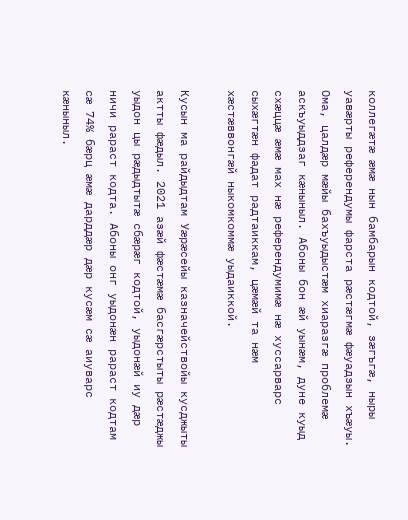коллегӕтӕ ӕмӕ нын бамбарын кодтой, зæгъгæ, ныры уавӕрты референдумы фарста рӕстӕгмӕ фӕуадзын хъӕуы. Ома, цалдӕр мӕйы бахъуыдыстӕм хиаразгӕ проблемӕ аскъуыддзаг кӕныныл. Абоны бон ӕй уынӕм, дуне куыд схӕццӕ ӕмӕ мах нӕ референдумимӕ нӕ хуссарварс сыхӕгтӕн фадат радтаиккам, цӕмӕй та нӕм хӕстӕввонгӕй ныкомкоммӕ уыдаиккой.

Кусын ма райдыдтам Уӕрӕсейы казначействойы кусджыты актты фӕдыл. 2021 азӕй фӕстӕмӕ басгӕрстыты рӕстӕджы уыдон цы рӕдыдтытӕ сбӕрӕг кодтой, уыдонӕй иу дӕр ничи рараст кодта. Абоны онг уыдонæн рараст кодтам сæ 74% бӕрц ӕмӕ дарддӕр дӕр кусӕм сӕ аиуварс кӕныныл.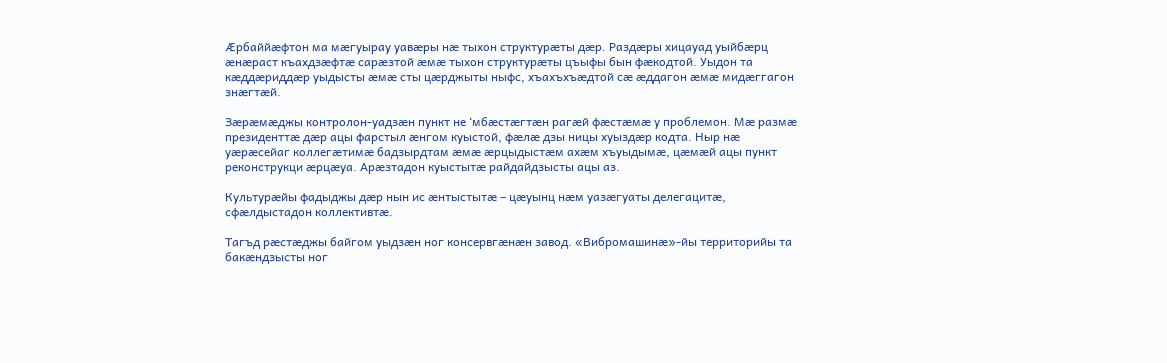Ӕрбаййӕфтон ма мӕгуырау уавӕры нӕ тыхон структурӕты дӕр. Раздӕры хицауад уыйбӕрц ӕнӕраст къахдзӕфтӕ сарӕзтой ӕмӕ тыхон структурӕты цъыфы бын фӕкодтой. Уыдон та кӕддӕриддӕр уыдысты æмæ сты цӕрджыты ныфс, хъахъхъӕдтой сӕ ӕддагон ӕмӕ мидӕггагон знӕгтӕй.

Зӕрӕмӕджы контролон-уадзӕн пункт не ‘мбӕстӕгтӕн рагӕй фӕстӕмӕ у проблемон. Мӕ размӕ президенттӕ дӕр ацы фарстыл ӕнгом куыстой, фӕлӕ дзы ницы хуыздӕр кодта. Ныр нӕ уӕрӕсейаг коллегӕтимӕ бадзырдтам ӕмӕ ӕрцыдыстӕм ахӕм хъуыдымӕ, цӕмӕй ацы пункт реконструкци æрцæуа. Арӕзтадон куыстытӕ райдайдзысты ацы аз.

Культурӕйы фадыджы дӕр нын ис ӕнтыстытӕ – цӕуынц нӕм уазӕгуаты делегацитӕ, сфӕлдыстадон коллективтӕ.

Тагъд рӕстӕджы байгом уыдзæн ног консервгæнæн завод. «Вибромашинӕ»-йы территорийы та бакӕндзысты ног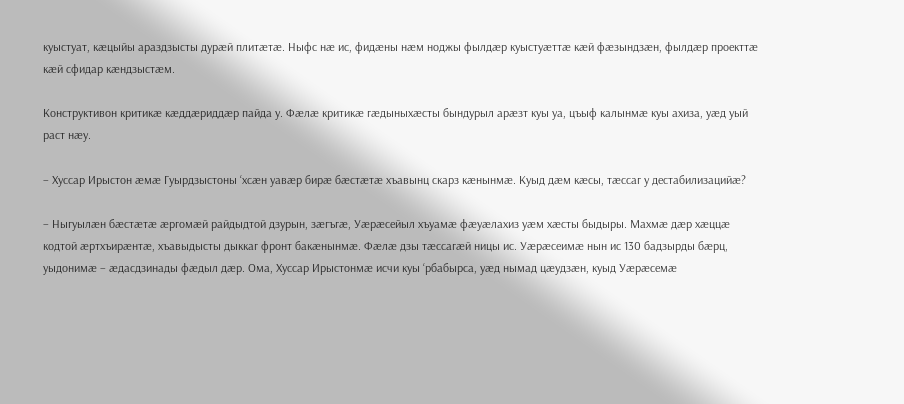куыстуат, кӕцыйы араздзысты дурæй плитæтæ. Ныфс нӕ ис, фидӕны нӕм ноджы фылдӕр куыстуӕттӕ кӕй фӕзындзӕн, фылдӕр проекттӕ кӕй сфидар кӕндзыстӕм.

Конструктивон критикӕ кӕддӕриддӕр пайда у. Фӕлӕ критикӕ гӕдыныхӕсты бындурыл арӕзт куы уа, цъыф калынмӕ куы ахиза, уӕд уый раст нӕу.

– Хуссар Ирыстон ӕмӕ Гуырдзыстоны ‘хсӕн уавӕр бирӕ бӕстӕтӕ хъавынц скарз кӕнынмӕ. Куыд дӕм кӕсы, тӕссаг у дестабилизацийӕ?

– Ныгуылӕн бӕстӕтӕ ӕргомӕй райдыдтой дзурын, зӕгъгӕ, Уӕрӕсейыл хъуамӕ фӕуӕлахиз уӕм хӕсты быдыры. Махмӕ дӕр хӕццӕ кодтой ӕртхъирӕнтӕ, хъавыдысты дыккаг фронт бакӕнынмӕ. Фӕлӕ дзы тӕссагӕй ницы ис. Уӕрӕсеимӕ нын ис 130 бадзырды бӕрц, уыдонимӕ – ӕдасдзинады фӕдыл дӕр. Ома, Хуссар Ирыстонмӕ исчи куы ‘рбабырса, уӕд нымад цӕудзӕн, куыд Уӕрӕсемӕ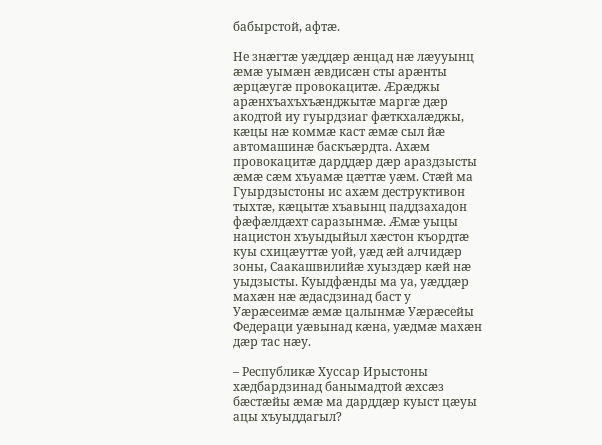бабырстой, афтӕ.

Не знӕгтӕ уӕддӕр ӕнцад нӕ лӕууынц ӕмӕ уымӕн ӕвдисӕн сты арӕнты ӕрцӕугӕ провокацитӕ. Ӕрӕджы арӕнхъахъхъӕнджытӕ маргӕ дӕр акодтой иу гуырдзиаг фӕткхалӕджы, кӕцы нӕ коммӕ каст ӕмӕ сыл йӕ автомашинӕ баскъӕрдта. Ахӕм провокацитӕ дарддӕр дӕр араздзысты ӕмӕ сӕм хъуамӕ цӕттӕ уӕм. Стӕй ма Гуырдзыстоны ис ахӕм деструктивон тыхтӕ, кӕцытӕ хъавынц паддзахадон фӕфӕлдӕхт саразынмӕ. Ӕмӕ уыцы нацистон хъуыдыйыл хӕстон къордтӕ куы схицӕуттӕ уой, уӕд ӕй алчидӕр зоны, Саакашвилийӕ хуыздӕр кӕй нӕ уыдзысты. Куыдфӕнды ма уа, уӕддӕр махӕн нӕ ӕдасдзинад баст у Уӕрӕсеимӕ ӕмӕ цалынмӕ Уӕрӕсейы Федераци уӕвынад кӕна, уӕдмӕ махӕн дӕр тас нӕу.

– Республикӕ Хуссар Ирыстоны хӕдбардзинад банымадтой ӕхсӕз бӕстӕйы ӕмӕ ма дарддӕр куыст цӕуы ацы хъуыддагыл?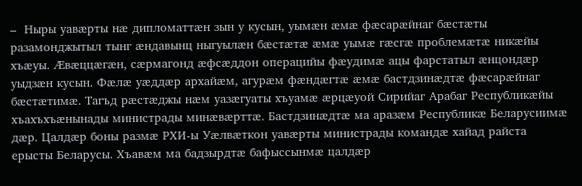–  Ныры уавӕрты нӕ дипломаттӕн зын у кусын, уымӕн ӕмӕ фӕсарӕйнаг бӕстӕты разамонджытыл тынг ӕндавынц ныгуылӕн бӕстӕтӕ ӕмӕ уымӕ гӕсгӕ проблемӕтӕ никӕйы хъӕуы. Ӕвӕццӕгӕн, сӕрмагонд ӕфсӕддон операцийы фӕудимӕ ацы фарстатыл ӕнцондӕр уыдзӕн кусын. Фӕлӕ уӕддӕр архайӕм, агурӕм фӕндӕгтӕ ӕмӕ бастдзинӕдтӕ фӕсарӕйнаг бӕстӕтимӕ. Тагъд рӕстӕджы нӕм уазӕгуаты хъуамӕ ӕрцӕуой Сирийаг Арабаг Республикӕйы хъахъхъӕнынады министрады минӕвӕрттӕ. Бастдзинӕдтӕ ма аразӕм Республикӕ Беларусиимӕ дӕр. Цалдӕр боны размӕ РХИ-ы Уӕлвӕткон уавӕрты министрады командӕ хайад райста ерысты Беларусы. Хъавӕм ма бадзырдтӕ бафыссынмӕ цалдӕр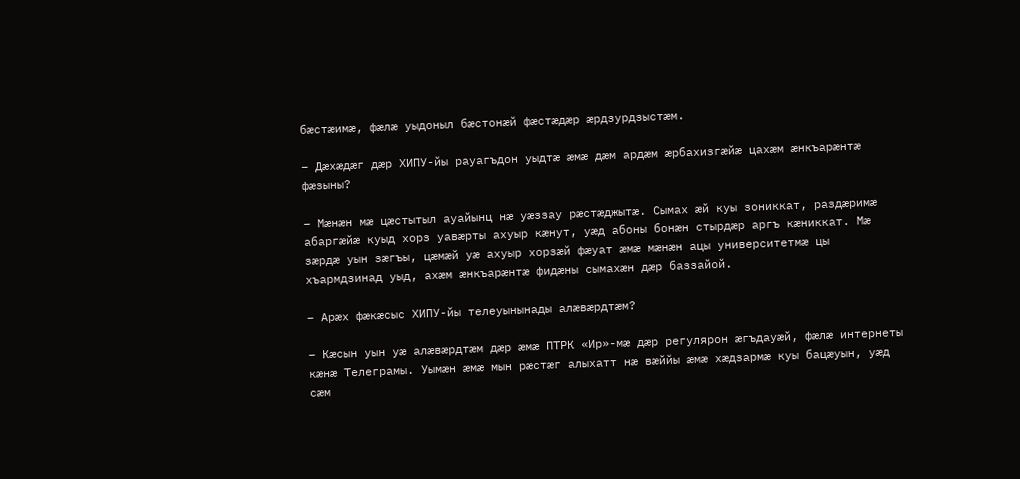бӕстӕимӕ, фӕлӕ уыдоныл бӕстонӕй фӕстӕдӕр ӕрдзурдзыстӕм.

– Дӕхӕдӕг дӕр ХИПУ-йы рауагъдон уыдтӕ ӕмӕ дæм ардӕм ӕрбахизгӕйӕ цахӕм ӕнкъарӕнтӕ фӕзыны?

– Мӕнӕн мӕ цӕстытыл ауайынц нӕ уӕззау рӕстӕджытӕ. Сымах ӕй куы зониккат, раздӕримӕ абаргӕйӕ куыд хорз уавӕрты ахуыр кӕнут, уӕд абоны бонӕн стырдӕр аргъ кӕниккат. Мӕ зӕрдӕ уын зӕгъы, цӕмӕй уӕ ахуыр хорзӕй фӕуат ӕмӕ мӕнӕн ацы университетмӕ цы хъармдзинад уыд, ахӕм ӕнкъарӕнтӕ фидӕны сымахӕн дӕр баззайой.

– Арӕх фӕкӕсыс ХИПУ-йы телеуынынады алӕвӕрдтӕм?

– Кӕсын уын уӕ алӕвӕрдтӕм дӕр ӕмӕ ПТРК «Ир»-мӕ дӕр регулярон æгъдауæй, фӕлӕ интернеты кӕнӕ Телеграмы. Уымӕн ӕмӕ мын рӕстӕг алыхатт нӕ вӕййы ӕмӕ хӕдзармӕ куы бацӕуын, уӕд сӕм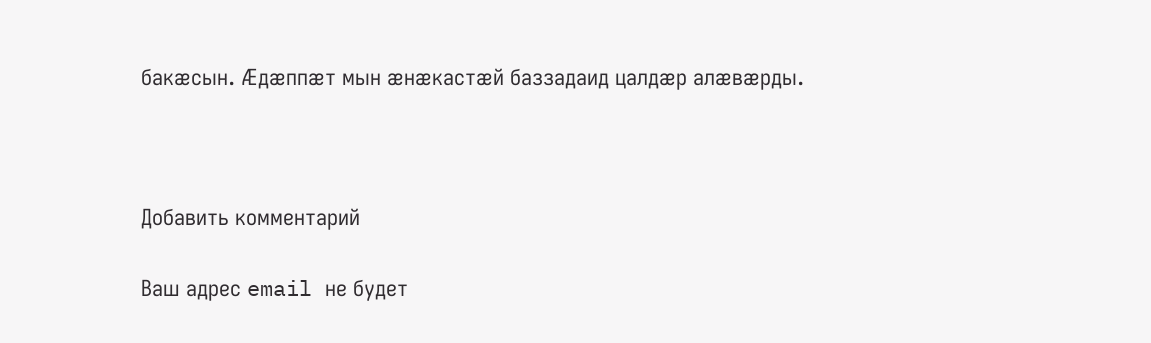бакӕсын. Ӕдӕппӕт мын ӕнӕкастæй баззадаид цалдӕр алӕвӕрды.



Добавить комментарий

Ваш адрес email не будет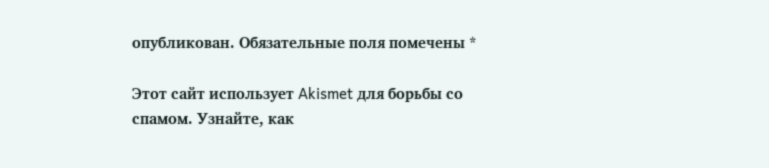опубликован. Обязательные поля помечены *

Этот сайт использует Akismet для борьбы со спамом. Узнайте, как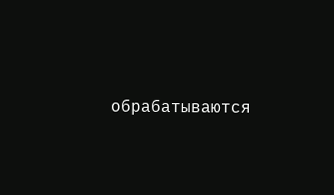обрабатываются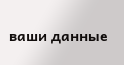ваши данные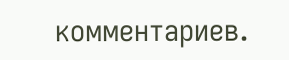комментариев.